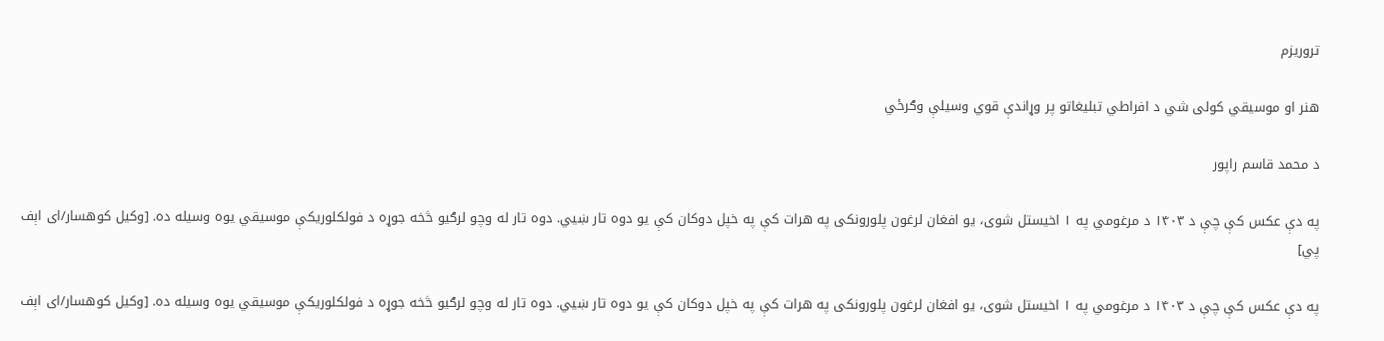تروريزم

هنر او موسیقي کولی شي د افراطي تبلیغاتو پر وړاندې قوي وسیلې وګرځي

د محمد قاسم راپور

په دې عکس کې چې د ۱۴۰۳ د مرغومي په ۱ اخیستل شوی، یو افغان لرغون پلورونکی په هرات کې په خپل دوکان کې یو دوه تار ښیي. دوه تار له وچو لرګیو څخه جوړه د فولکلوریکې موسیقي یوه وسیله ده. [وکیل کوهسار/ای اېف پي]

په دې عکس کې چې د ۱۴۰۳ د مرغومي په ۱ اخیستل شوی، یو افغان لرغون پلورونکی په هرات کې په خپل دوکان کې یو دوه تار ښیي. دوه تار له وچو لرګیو څخه جوړه د فولکلوریکې موسیقي یوه وسیله ده. [وکیل کوهسار/ای اېف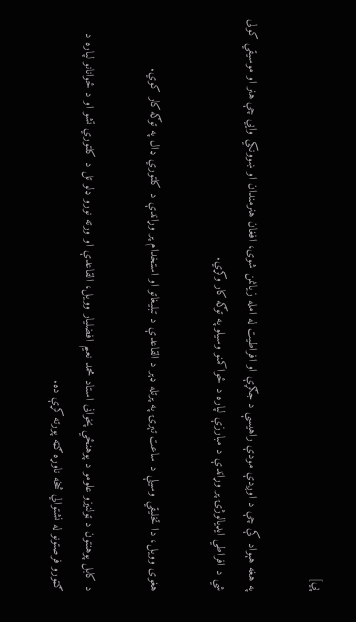پي]

په هغه هېواد کې چې د اوږدې مودې راهیسې د جګړې او افراطیت له امله زیانمن شوی، افغان هنرمندان او ښوونکي وايي چې هنر او موسیقي کولی شي د افراطي ایډیالوژۍ پر وړاندې د مبارزې لپاره د ځواکمنو وسیلو په توګه کار وکړي.

هغوی وویل، دا تخلیقي وسیلې د ساعت تېرۍ په پرتله ډېر د القاعدې د تبلیغاتو او استخدام پر وړاندې د کلتوري ډال په توګه کار کوي.

د کابل پوهنتون د ټولنیزو علومو د پوهنځي پخوانی استاد محمد نعیم افضلیار وویل، القاعدې او ورته نورو ډلو تل د کلتوري تشو او د ځوانانو لپاره د ګټورو فرصتونو له نشتوالي څخه ناوړه ګټه پورته کړې ده.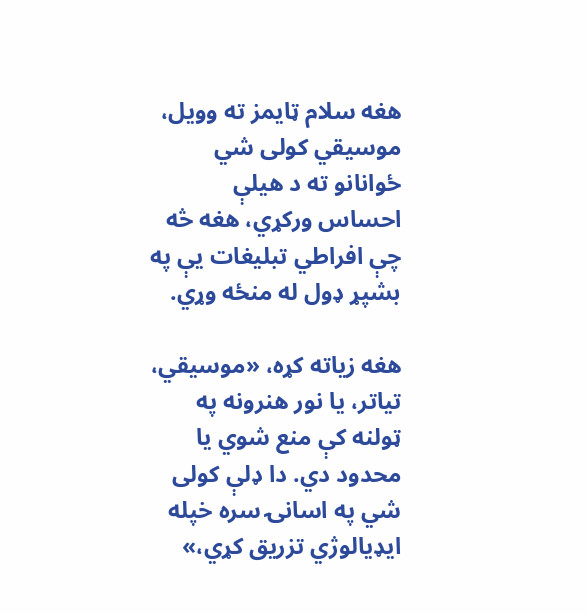هغه سلام ټایمز ته وویل، موسیقي کولی شي ځوانانو ته د هیلې احساس ورکړي، هغه څه چې افراطي تبلیغات یې په بشپړ ډول له منځه وړي.

هغه زیاته کړه، «موسیقي، تیاتر، یا نور هنرونه په ټولنه کې منع شوي یا محدود دي. دا ډلې کولی شي په اسانۍ سره خپله ایډیالوژي تزریق کړي،»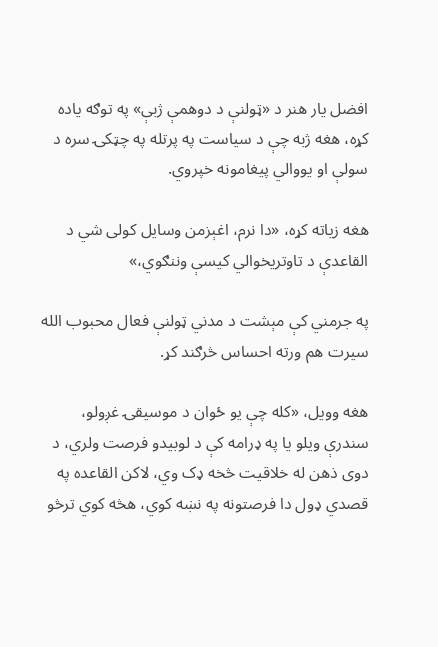افضل یار هنر د «ټولنې د دوهمې ژبې» په توګه یاده کړه، هغه ژبه چې د سیاست په پرتله په چټکۍ سره د سولې او یووالي پیغامونه خپروي.

هغه زیاته کړه، «دا نرم، اغېزمن وسایل کولی شي د القاعدې د تاوتریخوالي کیسې وننګوي،»

په جرمني کې مېشت د مدني ټولنې فعال محبوب الله سیرت هم ورته احساس څرګند کړ.

هغه وویل، «کله چې یو ځوان د موسیقۍ غږولو، سندرې ویلو یا په ډرامه کې د لوبیدو فرصت ولري، د دوی ذهن له خلاقیت څخه ډک وي، لاکن القاعده په قصدي ډول دا فرصتونه په نښه کوي، هڅه کوي ترڅو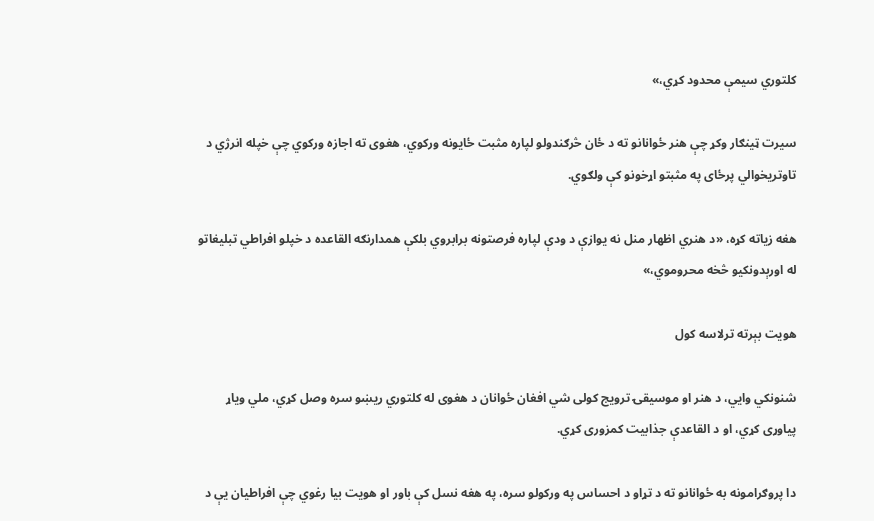کلتوري سیمې محدود کړي،»

سیرت ټینګار وکړ چې هنر ځوانانو ته د ځان څرګندولو لپاره مثبت ځایونه ورکوي، هغوی ته اجازه ورکوي چې خپله انرژي د تاوتریخوالي پرځای په مثبتو اړخونو کې ولګوي.

هغه زیاته کړه، «د هنري اظهار منل نه یوازې د ودې لپاره فرصتونه برابروي بلکې همدارنګه القاعده د خپلو افراطي تبلیغاتو له اورېدونکیو څخه محروموي،»

هویت بېرته ترلاسه کول

شنونکي وايي، د هنر او موسیقۍ ترویج کولی شي افغان ځوانان د هغوی له کلتوري ریښو سره وصل کړي، ملي ویاړ پیاوړی کړي، او د القاعدې جذابیت کمزوری کړي.

دا پروګرامونه به ځوانانو ته د تړاو د احساس په ورکولو سره، په هغه نسل کې باور او هویت بیا رغوي چې افراطیان یې د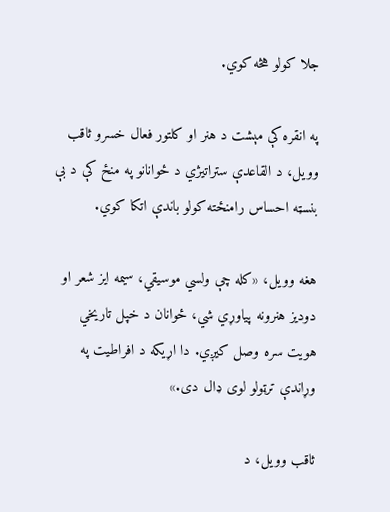جلا کولو هڅه کوي.

په انقره کې مېشت د هنر او کلتور فعال خسرو ثاقب وویل، د القاعدې ستراتیژي د ځوانانو په منځ کې د بې بنسټه احساس رامنځته کولو باندې اتکا کوي.

هغه وویل، «کله چې ولسي موسیقي، سیمه ایز شعر او دودیز هنرونه پیاوړي شي، ځوانان د خپل تاریخي هویت سره وصل کیږي. دا اړیکه د افراطیت په وړاندې ترټولو لوی ډال دی.»

ثاقب وویل، د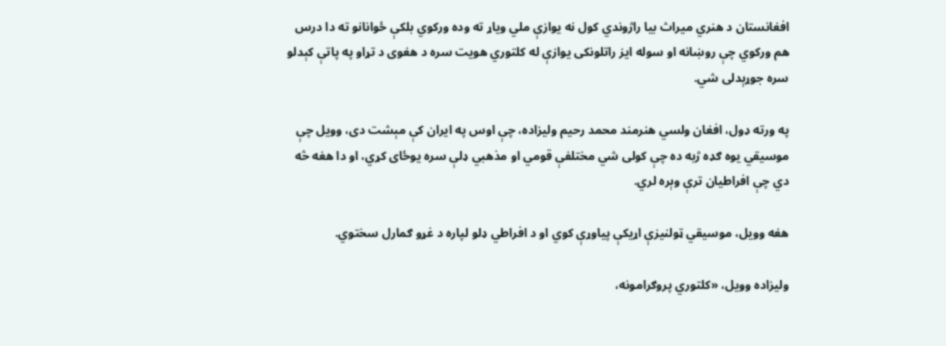افغانستان د هنري میراث بیا راژوندي کول نه یوازې ملي ویاړ ته وده ورکوي بلکې ځوانانو ته دا درس هم ورکوي چې روښانه او سوله ایز راتلونکی یوازې له کلتوري هویت سره د هغوی د تړاو په پاتې کېدلو سره جوړېدلی شي.

په ورته ډول، افغان ولسي هنرمند محمد رحیم ولیزاده، چې اوس په ایران کې مېشت دی، وویل چې موسیقي یوه ګډه ژبه ده چې کولی شي مختلفې قومي او مذهبي ډلې سره یوځای کړي، او دا هغه څه دي چې افراطیان ترې وېره لري.

هغه وويل، موسيقي ټولنيزې اړيکې پياوړې کوي او د افراطي ډلو لپاره د غړو ګمارل سختوي.

وليزاده وويل، «کلتوري پروګرامونه،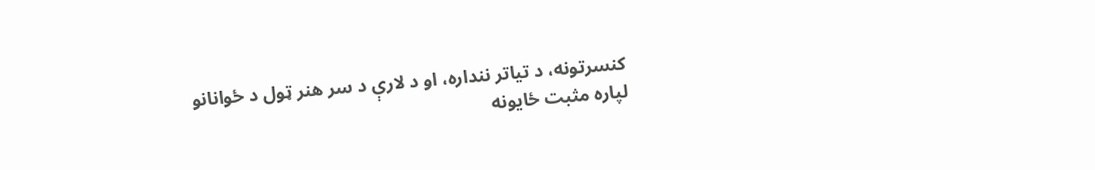کنسرتونه، د تياتر ننداره، او د لارې د سر هنر ټول د ځوانانو لپاره مثبت ځایونه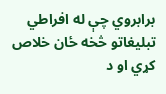برابروي چې له افراطي تبليغاتو څخه ځان خلاص کړي او د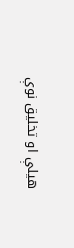هیلې او تخلیق نوې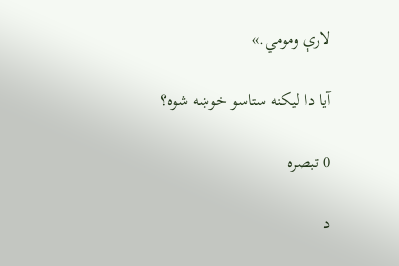لارې ومومي.»

آیا دا لیکنه ستاسو خوښه شوه؟

0 تبصره

د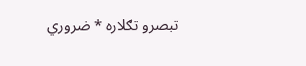تبصرو تګلاره * ضروري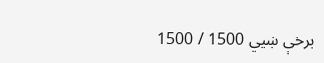برخې ښيي 1500 / 1500